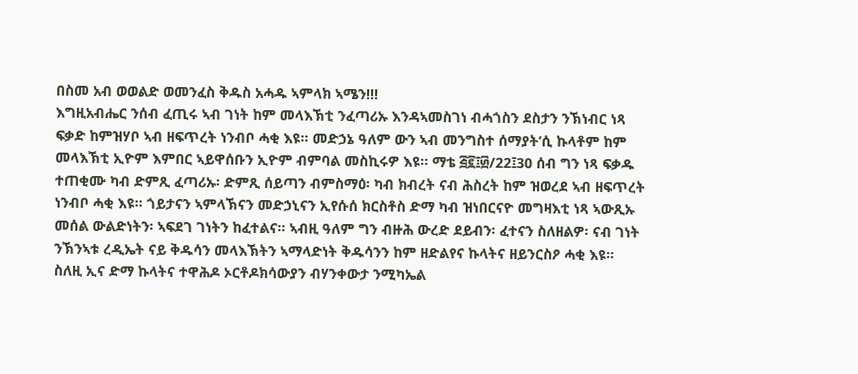በስመ አብ ወወልድ ወመንፈስ ቅዱስ አሓዱ ኣምላክ ኣሜን!!!
እግዚአብሔር ንሰብ ፈጢሩ ኣብ ገነት ከም መላእኽቲ ንፈጣሪኡ እንዳኣመስገነ ብሓጎስን ደስታን ንኽነብር ነጻ ፍቃድ ከምዝሃቦ ኣብ ዘፍጥረት ነንብቦ ሓቂ እዩ። መድኃኔ ዓለም ውን ኣብ መንግስተ ሰማያት’ሲ ኩላቶም ከም መላእኽቲ ኢዮም እምበር ኣይዋሰቡን ኢዮም ብምባል መስኪሩዎ እዩ። ማቴ ፭፪፤፴/22፤30 ሰብ ግን ነጻ ፍቃዱ ተጠቂሙ ካብ ድምጺ ፈጣሪኡ፡ ድምጺ ሰይጣን ብምስማዕ፡ ካብ ክብረት ናብ ሕስረት ከም ዝወረደ ኣብ ዘፍጥረት ነንብቦ ሓቂ እዩ። ጎይታናን ኣምላኽናን መድኃኒናን ኢየሱሰ ክርስቶስ ድማ ካብ ዝነበርናዮ መግዛእቲ ነጻ ኣውጺኡ መሰል ውልድነትን፡ ኣፍደገ ገነትን ከፈተልና። ኣብዚ ዓለም ግን ብዙሕ ውረድ ደይብን፡ ፈተናን ስለዘልዎ፡ ናብ ገነት ንኽንኣቱ ረዲኤት ናይ ቅዱሳን መላእኽትን ኣማላድነት ቅዱሳንን ከም ዘድልየና ኩላትና ዘይንርስዖ ሓቂ እዩ።
ስለዚ ኢና ድማ ኩላትና ተዋሕዶ ኦርቶዶክሳውያን ብሃንቀውታ ንሚካኤል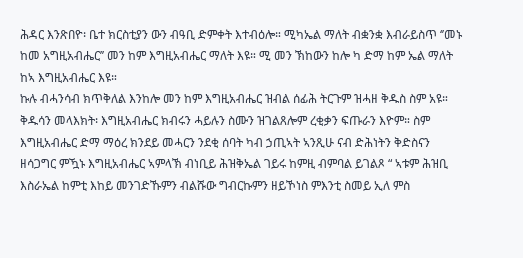ሕዳር እንጽበዮ፡ ቤተ ክርስቲያን ውን ብዓቢ ድምቀት እተብዕሎ። ሚካኤል ማለት ብቋንቋ እብራይስጥ ‘’መኑ ከመ አግዚአብሔር’’ መን ከም እግዚአብሔር ማለት እዩ። ሚ መን ኽከውን ከሎ ካ ድማ ከም ኤል ማለት ከኣ እግዚአብሔር እዩ።
ኩሉ ብሓንሳብ ክጥቅለል እንከሎ መን ከም እግዚአብሔር ዝብል ሰፊሕ ትርጉም ዝሓዘ ቅዱስ ስም አዩ። ቅዱሳን መላእክት፡ እግዚአብሔር ክብሩን ሓይሉን ስሙን ዝገልጸሎም ረቂቃን ፍጡራን እዮም። ስም እግዚአብሔር ድማ ማዕረ ክንደይ መሓርን ንደቂ ሰባት ካብ ኃጢኣት ኣንጺሁ ናብ ድሕነትን ቅድስናን ዘሳጋግር ምዃኑ እግዚአብሔር ኣምላኽ ብነቢይ ሕዝቅኤል ገይሩ ከምዚ ብምባል ይገልጾ “ ኣቱም ሕዝቢ እስራኤል ከምቲ እከይ መንገድኹምን ብልሹው ግብርኩምን ዘይኾነስ ምእንቲ ስመይ ኢለ ምስ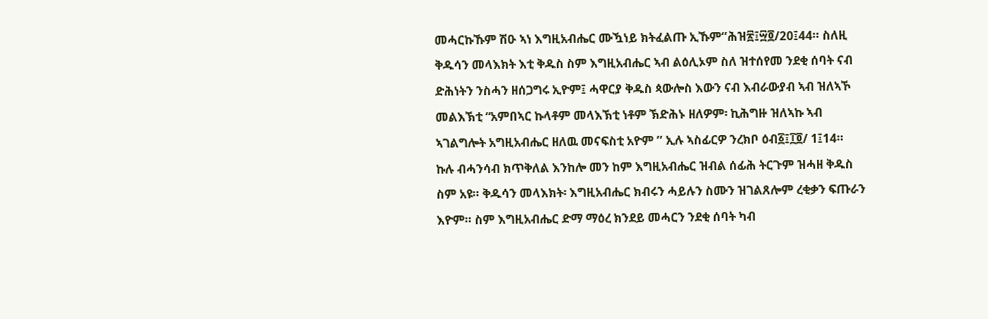መሓርኩኹም ሽዑ ኣነ እግዚአብሔር ሙዃነይ ክትፈልጡ ኢኹም‘’ሕዝ፳፤፵፬/20፤44። ስለዚ ቅዱሳን መላእክት እቲ ቅዱስ ስም እግዚአብሔር ኣብ ልዕሊኦም ስለ ዝተሰየመ ንደቂ ሰባት ናብ ድሕነትን ንስሓን ዘሰጋግሩ ኢዮም፤ ሓዋርያ ቅዱስ ጳውሎስ እውን ናብ እብራውያብ ኣብ ዝለኣኾ መልእኽቲ “አምበኣር ኩላቶም መላእኽቲ ነቶም ኽድሕኑ ዘለዎም፡ ኪሕግዙ ዝለኣኩ ኣብ ኣገልግሎት አግዚአብሔር ዘለዉ መናፍስቲ አዮም ’’ ኢሉ ኣስፊርዎ ንረክቦ ዕብ፩፤፲፬/ 1፤14።
ኩሉ ብሓንሳብ ክጥቅለል እንከሎ መን ከም እግዚአብሔር ዝብል ሰፊሕ ትርጉም ዝሓዘ ቅዱስ ስም አዩ። ቅዱሳን መላእክት፡ እግዚአብሔር ክብሩን ሓይሉን ስሙን ዝገልጸሎም ረቂቃን ፍጡራን እዮም። ስም እግዚአብሔር ድማ ማዕረ ክንደይ መሓርን ንደቂ ሰባት ካብ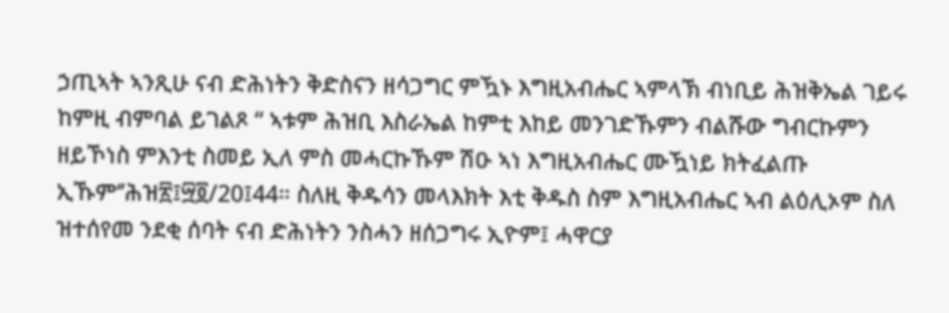ኃጢኣት ኣንጺሁ ናብ ድሕነትን ቅድስናን ዘሳጋግር ምዃኑ እግዚአብሔር ኣምላኽ ብነቢይ ሕዝቅኤል ገይሩ ከምዚ ብምባል ይገልጾ “ ኣቱም ሕዝቢ እስራኤል ከምቲ እከይ መንገድኹምን ብልሹው ግብርኩምን ዘይኾነስ ምእንቲ ስመይ ኢለ ምስ መሓርኩኹም ሽዑ ኣነ እግዚአብሔር ሙዃነይ ክትፈልጡ ኢኹም‘’ሕዝ፳፤፵፬/20፤44። ስለዚ ቅዱሳን መላእክት እቲ ቅዱስ ስም እግዚአብሔር ኣብ ልዕሊኦም ስለ ዝተሰየመ ንደቂ ሰባት ናብ ድሕነትን ንስሓን ዘሰጋግሩ ኢዮም፤ ሓዋርያ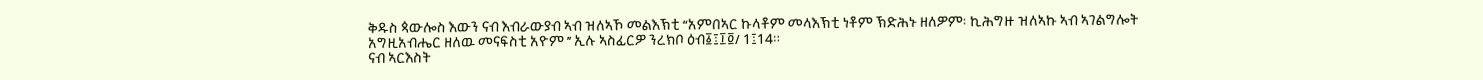ቅዱስ ጳውሎስ እውን ናብ እብራውያብ ኣብ ዝለኣኾ መልእኽቲ “አምበኣር ኩላቶም መላእኽቲ ነቶም ኽድሕኑ ዘለዎም፡ ኪሕግዙ ዝለኣኩ ኣብ ኣገልግሎት አግዚአብሔር ዘለዉ መናፍስቲ አዮም ’’ ኢሉ ኣስፊርዎ ንረክቦ ዕብ፩፤፲፬/ 1፤14።
ናብ ኣርእስት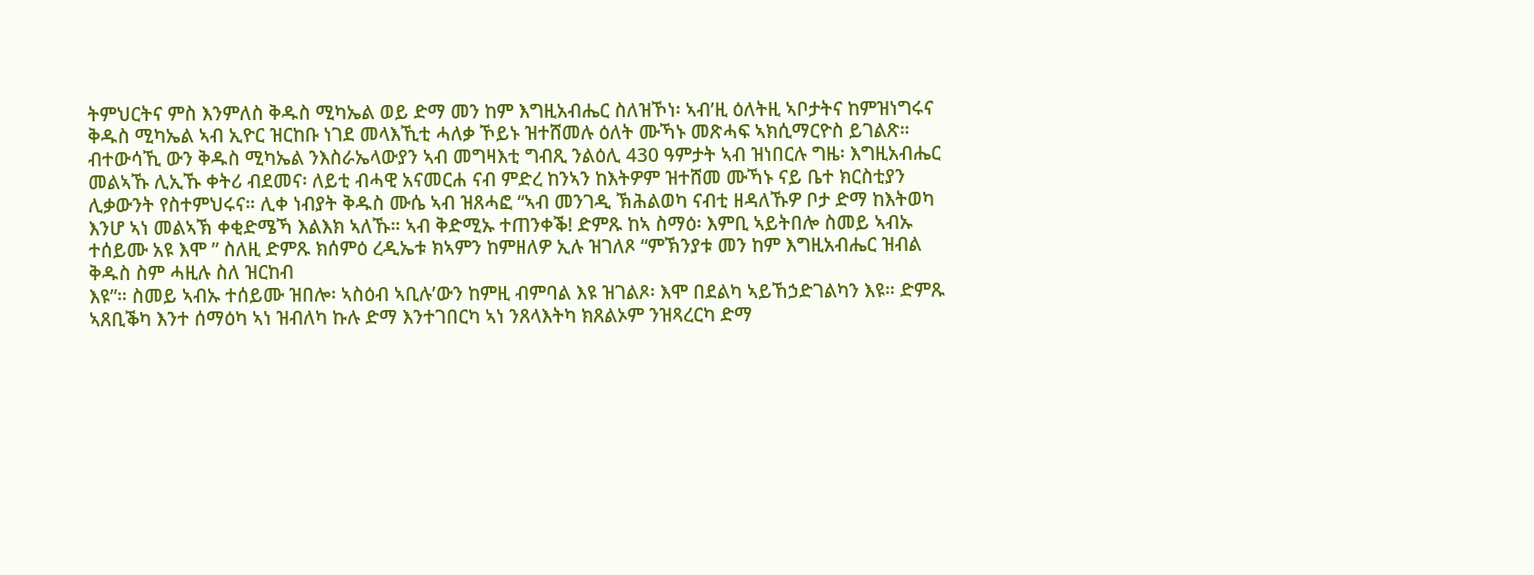ትምህርትና ምስ እንምለስ ቅዱስ ሚካኤል ወይ ድማ መን ከም እግዚአብሔር ስለዝኾነ፡ ኣብ’ዚ ዕለትዚ ኣቦታትና ከምዝነግሩና ቅዱስ ሚካኤል ኣብ ኢዮር ዝርከቡ ነገደ መላእኺቲ ሓለቃ ኾይኑ ዝተሸመሉ ዕለት ሙኻኑ መጽሓፍ ኣክሲማርዮስ ይገልጽ። ብተውሳኺ ውን ቅዱስ ሚካኤል ንእስራኤላውያን ኣብ መግዛእቲ ግብጺ ንልዕሊ 430 ዓምታት ኣብ ዝነበርሉ ግዜ፡ እግዚአብሔር መልኣኹ ሊኢኹ ቀትሪ ብደመና፡ ለይቲ ብሓዊ አናመርሐ ናብ ምድረ ከንኣን ከእትዎም ዝተሸመ ሙኻኑ ናይ ቤተ ክርስቲያን ሊቃውንት የስተምህሩና። ሊቀ ነብያት ቅዱስ ሙሴ ኣብ ዝጸሓፎ “ኣብ መንገዲ ኽሕልወካ ናብቲ ዘዳለኹዎ ቦታ ድማ ከእትወካ እንሆ ኣነ መልኣኽ ቀቂድሜኻ እልእክ ኣለኹ። ኣብ ቅድሚኡ ተጠንቀቕ! ድምጹ ከኣ ስማዕ፡ እምቢ ኣይትበሎ ስመይ ኣብኡ ተሰይሙ አዩ እሞ ” ስለዚ ድምጹ ክሰምዕ ረዲኤቱ ክኣምን ከምዘለዎ ኢሉ ዝገለጾ “ምኽንያቱ መን ከም እግዚአብሔር ዝብል ቅዱስ ስም ሓዚሉ ስለ ዝርከብ
እዩ”። ስመይ ኣብኡ ተሰይሙ ዝበሎ፡ ኣስዕብ ኣቢሉ’ውን ከምዚ ብምባል እዩ ዝገልጾ፡ እሞ በደልካ ኣይኸኃድገልካን እዩ። ድምጹ ኣጸቢቕካ እንተ ሰማዕካ ኣነ ዝብለካ ኩሉ ድማ እንተገበርካ ኣነ ንጸላእትካ ክጸልኦም ንዝጻረርካ ድማ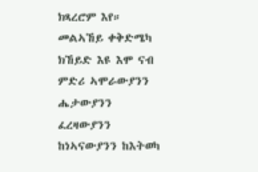ክጻረሮም እየ። መልኣኸይ ቀቅድሜካ ክኸይድ እዩ እሞ ናብ ምድሪ ኣሞራውያንን ሔታውያንን ፈረዛውያንን ከነኣናውያንን ከእትወካ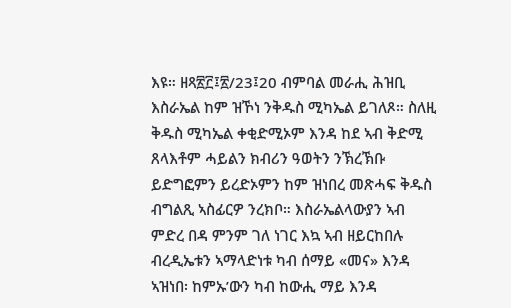እዩ። ዘጻ፳፫፤፳/23፤20 ብምባል መራሒ ሕዝቢ እስራኤል ከም ዝኾነ ንቅዱስ ሚካኤል ይገለጾ። ስለዚ ቅዱስ ሚካኤል ቀቂድሚኦም እንዳ ከደ ኣብ ቅድሚ ጸላእቶም ሓይልን ክብሪን ዓወትን ንኽረኽቡ ይድግፎምን ይረድኦምን ከም ዝነበረ መጽሓፍ ቅዱስ ብግልጺ ኣስፊርዎ ንረክቦ። እስራኤልላውያን ኣብ ምድረ በዳ ምንም ገለ ነገር እኳ ኣብ ዘይርከበሉ ብረዲኤቱን ኣማላድነቱ ካብ ሰማይ «መና» እንዳ ኣዝነበ፡ ከምኡ’ውን ካብ ከውሒ ማይ እንዳ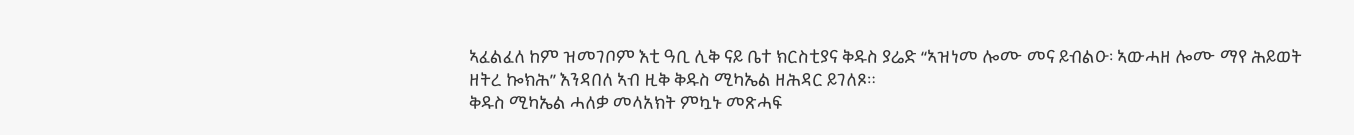ኣፈልፈለ ከም ዝመገቦም እቲ ዓቢ ሊቅ ናይ ቤተ ክርስቲያና ቅዱስ ያሬድ “ኣዝነመ ሎሙ መና ይብልዑ፡ ኣውሓዘ ሎሙ ማየ ሕይወት ዘትረ ኰክሕ” እንዳበለ ኣብ ዚቅ ቅዱስ ሚካኤል ዘሕዳር ይገለጾ።
ቅዱስ ሚካኤል ሓለቃ መላአክት ምኳኑ መጽሓፍ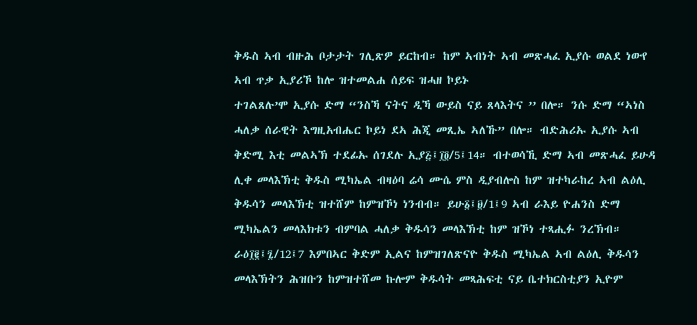ቅዱስ ኣብ ብዙሕ ቦታታት ገሊጽዎ ይርከብ። ከም ኣብነት ኣብ መጽሓፈ ኢያሱ ወልደ ነውየ ኣብ ጥቃ ኢያሪኾ ከሎ ዝተመልሐ ሰይፍ ዝሓዘ ኮይኑ
ተገልጸሉ’ሞ ኢያሱ ድማ “ንስኻ ናትና ዲኻ ውይስ ናይ ጸላእትና ’’ በሎ። ንሱ ድማ “ኣነስ ሓለቃ ሰራዊት እግዚአብሔር ኮይነ ደኣ ሕጂ መጺኤ ኣለኹ” በሎ። ብድሕሪኡ ኢያሱ ኣብ ቅድሚ እቲ መልኣኽ ተደፊኡ ሰገደሉ ኢያ፭፤፲፬/5፤14። ብተወሳኺ ድማ ኣብ መጽሓፈ ይሁዳ ሊቀ መላእኽቲ ቅዱስ ሚካኤል ብዛዕባ ሬሳ ሙሴ ምስ ዲያብሎስ ከም ዝተካራከረ ኣብ ልዕሊ ቅዱሳን መላእኽቲ ዝተሸም ከምዝኾነ ነንብብ። ይሁ፩፤፱/1፤9 ኣብ ራእይ ዮሐንስ ድማ ሚካኤልን መላእክቱን ብምባል ሓለቃ ቅዱሳን መላእኽቲ ከም ዝኾነ ተጻሒፉ ንረኽብ። ራዕ፲፪፤፯/12፤7 እምበኣር ቅድም ኢልና ከምዝገለጽናዮ ቅዱስ ሚካኤል ኣብ ልዕሊ ቅዱሳን መላእኽትን ሕዝቡን ከምዝተሸመ ኩሎም ቅዱሳት መጻሕፍቲ ናይ ቤተክርስቲያን ኢዮም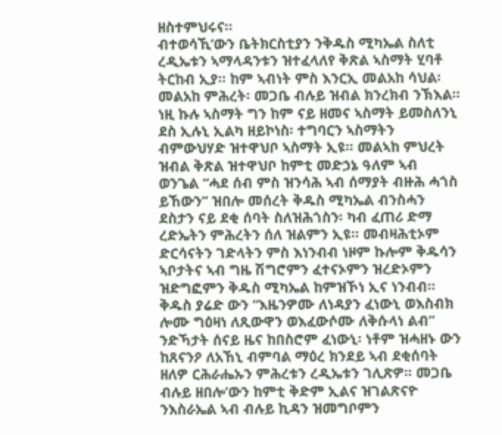ዘስተምህሩና።
ብተወሳኺ’ውን ቤትክርስቲያን ንቅዱስ ሚካኤል ስለቲ ረዲኤቱን ኣማላዳንቱን ዝተፈላለየ ቅጽል ኣስማት ሂባቶ ትርከብ ኢያ። ከም ኣብነት ምስ እንርኢ መልአከ ሳህል፡ መልአከ ምሕረት፡ መጋቤ ብሉይ ዝብል ክንረክብ ንኽእል። ነዚ ኩሉ ኣስማት ግን ከም ናይ ዘመና ኣስማት ይመስለንኒ ደስ ኢሉኒ ኢልካ ዘይኮነስ፡ ተግባርን ኣስማትን ብምውህሃድ ዝተዋህቦ ኣስማት ኢዩ። መልኣከ ምህረት ዝብል ቅጽል ዝተዋህቦ ከምቲ መድኃኔ ዓለም ኣብ ወንጌል “ሓደ ሰብ ምስ ዝንሳሕ ኣብ ሰማያት ብዙሕ ሓጎስ ይኸውን” ዝበሎ መሰረት ቅዱስ ሚካኤል ብንስሓን ደስታን ናይ ደቂ ሰባት ስለዝሕጎስን፡ ካብ ፈጠሪ ድማ ረድኤትን ምሕረትን ሰለ ዝልምን ኢዩ። መብዛሕቲኦም ድርሳናትን ገድላትን ምስ እነንብብ ነዞም ኩሎም ቅዱሳን ኣቦታትና ኣብ ግዜ ሽግሮምን ፈተናኦምን ዝረድኦምን ዝድግፎምን ቅዱስ ሚካኤል ከምዝኾነ ኢና ነንብብ። ቅዱስ ያሬድ ውን “እዜንዎሙ ለነዳያን ፈነውኒ ወእስብክ ሎሙ ግዕዛነ ለጺውዋን ወእፈውሶሙ ለቅሱላነ ልብ” ንድኻታት ሰናይ ዜና ከበስሮም ፈነውኒ፡ ነቶም ዝሓዘኑ ውን ከጸናንዖ ለአኸኒ ብምባል ማዕረ ክንደይ ኣብ ደቂሰባት ዘለዎ ርሕራሔኡን ምሕረቱን ረዲኤቱን ገሊጽዎ። መጋቤ ብሉይ ዘበሎ’ውን ከምቲ ቅድም ኢልና ዝገልጽናዮ ንእስራኤል ኣብ ብሉይ ኪዳን ዝመግቦምን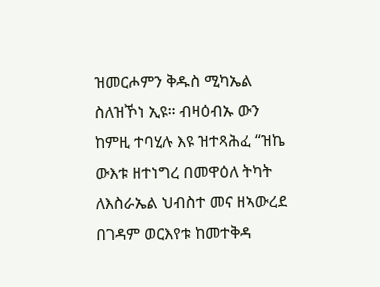ዝመርሖምን ቅዱስ ሚካኤል ስለዝኾነ ኢዩ። ብዛዕብኡ ውን ከምዚ ተባሂሉ እዩ ዝተጻሕፈ “ዝኬ ውእቱ ዘተነግረ በመዋዕለ ትካት ለእስራኤል ህብስተ መና ዘኣውረደ በገዳም ወርእየቱ ከመተቅዳ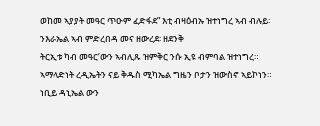ወከመ ኣያያት መዓር ጥዑም ፈድፋደ” እቲ ብዛዕብኡ ዝተነግረ ኣብ ብሉይ፡ ንእራኤል ኣብ ምድረበዳ መና ዘውረደ፡ ዘደንቅ
ትርኢቱ ካብ መዓር’ውን ኣብሊጹ ዝምቅር ንሱ ኢዩ ብምባል ዝተነግረ።
ኣማላድነት ረዲኤትን ናይ ቅዱስ ሚካኤል ግዜን ቦታን ዝውስኖ ኣይኮነን። ነቢይ ዳኒኤል ውን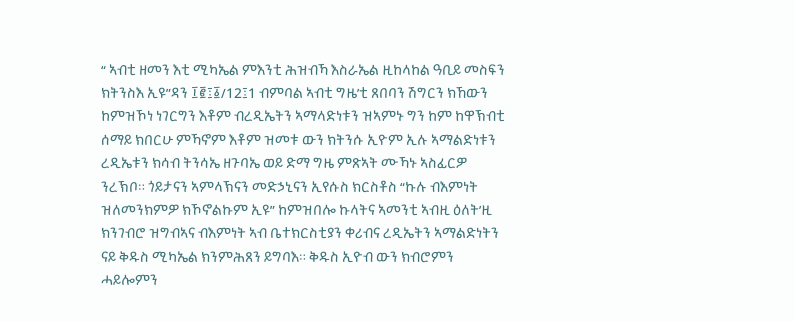“ ኣብቲ ዘመን እቲ ሚካኤል ምእንቲ ሕዝብኻ እስራኤል ዚከላከል ዓቢይ መስፍን ክትንስእ ኢዩ”ዳን ፲፪፤፩/12፤1 ብምባል ኣብቲ ግዜ’ቲ ጸበባን ሽግርን ክኸውን ከምዝኾነ ነገርግን እቶም ብረዲኤትን ኣማላድነቱን ዝኣምኑ ግን ከም ከዋኽብቲ ሰማይ ክበርሁ ምኻኖም እቶም ዝመቱ ውን ክትንሱ ኢዮም ኢሉ ኣማልድነቱን ረዲኤቱን ክሳብ ትንሳኤ ዘጉባኤ ወይ ድማ ግዜ ምጽኣት ሙኻኑ ኣስፊርዎ ንረኽቦ። ጎይታናን ኣምላኽናን መድኃኒናን ኢየሱስ ክርስቶስ “ኩሉ ብእምነት ዝለመንክምዎ ክኾኖልኩም ኢዩ” ከምዝበሎ ኩላትና ኣመንቲ ኣብዚ ዕለት’ዚ ክንገብሮ ዝግብኣና ብእምነት ኣብ ቤተክርስቲያን ቀሪብና ረዲኤትን ኣማልድነትን ናይ ቅዱስ ሚካኤል ክንምሕጸን ይግባእ። ቅዱስ ኢዮብ ውን ክብሮምን ሓይሎምን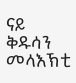ናይ ቅዱሳን መላእኽቲ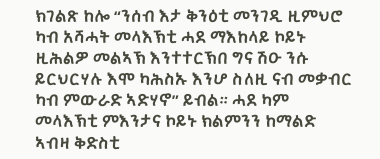ክገልጽ ከሎ “ንሰብ እታ ቅንዕቲ መንገዲ ዚምህሮ ካብ አሻሓት መላእኽቲ ሓደ ማእከላይ ኮይኑ ዚሕልዎ መልኣኽ እንተተርኽበ ግና ሽዑ ንሱ ይርህርሃሉ እሞ ካሕስኡ እንሆ ስለዚ ናብ መቃብር ካብ ምውራድ ኣድሃኖ” ይብል። ሓደ ካም መላእኽቲ ምእንታና ኮይኑ ክልምንን ከማልድ ኣብዛ ቅድስቲ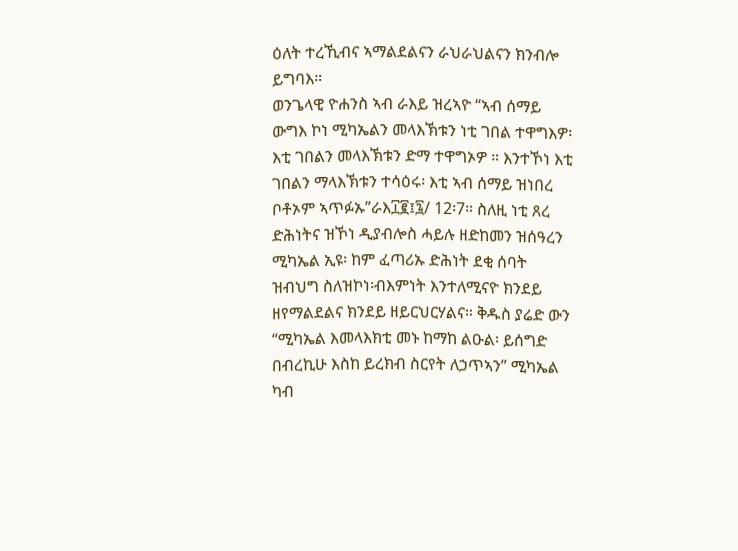ዕለት ተረኺብና ኣማልደልናን ራህራህልናን ክንብሎ ይግባእ።
ወንጌላዊ ዮሐንስ ኣብ ራእይ ዝረኣዮ “ኣብ ሰማይ ውግእ ኮነ ሚካኤልን መላእኽቱን ነቲ ገበል ተዋግእዎ፡ እቲ ገበልን መላእኽቱን ድማ ተዋግኦዎ ። እንተኾነ እቲ ገበልን ማላእኽቱን ተሳዕሩ፡ እቲ ኣብ ሰማይ ዝነበረ ቦቶኦም ኣጥፉኡ”ራእ፲፪፤፯/ 12፡7። ስለዚ ነቲ ጸረ ድሕነትና ዝኾነ ዲያብሎስ ሓይሉ ዘድከመን ዝሰዓረን ሚካኤል ኢዩ፡ ከም ፈጣሪኡ ድሕነት ደቂ ሰባት ዝብህግ ስለዝኮነ፡ብእምነት እንተለሚናዮ ክንደይ ዘየማልደልና ክንደይ ዘይርህርሃልና። ቅዱስ ያሬድ ውን “ሚካኤል እመላእክቲ መኑ ከማከ ልዑል፡ ይሰግድ በብረኪሁ እስከ ይረክብ ስርየት ለኃጥኣን” ሚካኤል ካብ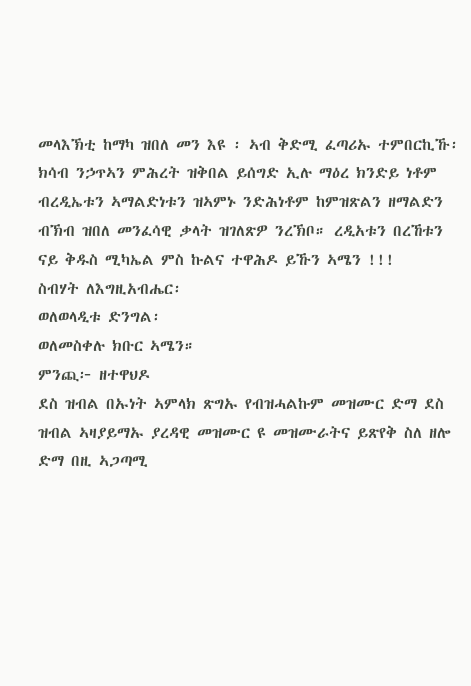መላእኽቲ ከማካ ዝበለ መን እዩ ፡ ኣብ ቅድሚ ፈጣሪኡ ተምበርኪኹ፡ ክሳብ ንኃጥኣን ምሕረት ዝቅበል ይሰግድ ኢሉ ማዕረ ክንድይ ነቶም ብረዲኤቱን ኣማልድነቱን ዝኣምኑ ንድሕነቶም ከምዝጽልን ዘማልድን ብኽብ ዝበለ መንፈሳዊ ቃላት ዝገለጽዎ ንረኽቦ። ረዲአቱን በረኸቱን ናይ ቅዱስ ሚካኤል ምስ ኩልና ተዋሕዶ ይኹን ኣሜን !!!
ስብሃት ለእግዚአብሔር፡
ወለወላዲቱ ድንግል፡
ወለመስቀሉ ክቡር ኣሜን።
ምንጪ፦ ዘተዋህዶ
ደስ ዝብል በኡነት ኣምላክ ጽግኡ የብዝሓልኩም መዝሙር ድማ ደስ ዝብል ኣዛያይማኡ ያረዳዊ መዝሙር ዩ መዝሙራትና ይጽየቅ ስለ ዘሎ ድማ በዚ ኣጋጣሚ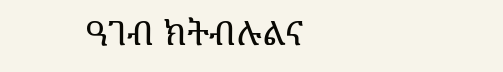ዓገብ ክትብሉልና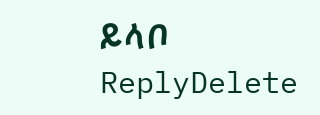ይላቦ
ReplyDelete